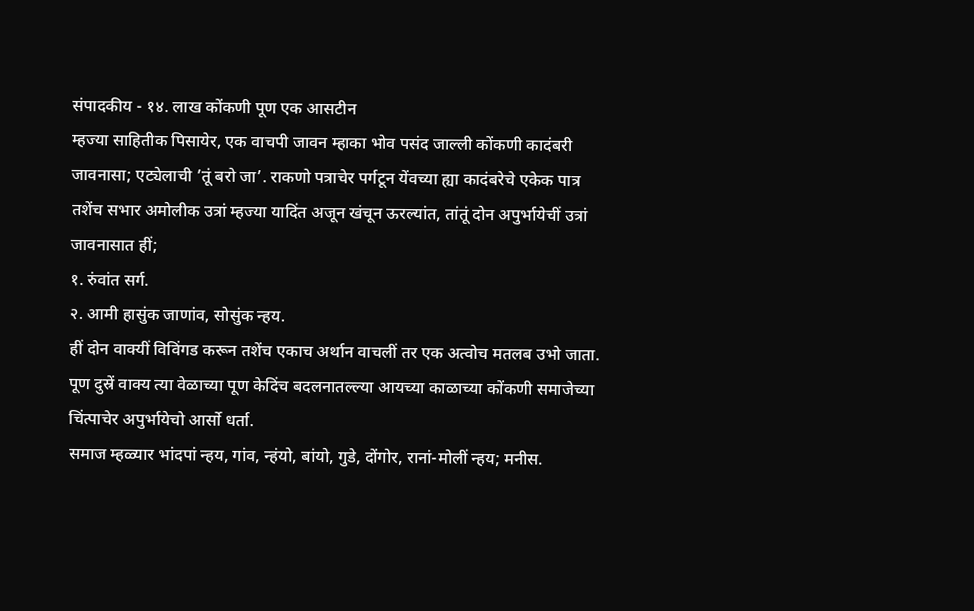संपादकीय - १४. लाख कोंकणी पूण एक आसटीन
म्हज्या साहितीक पिसायेर, एक वाचपी जावन म्हाका भोव पसंद जाल्ली कोंकणी कादंबरी जावनासा; एट्येलाची ’तूं बरो जा’. राकणो पत्राचेर पर्गटून येंवच्या ह्या कादंबरेचे एकेक पात्र तशेंच सभार अमोलीक उत्रां म्हज्या यादिंत अजून खंचून ऊरल्यांत, तांतूं दोन अपुर्भायेचीं उत्रां जावनासात हीं;
१. रुंवांत सर्ग.
२. आमी हासुंक जाणांव, सोसुंक न्हय.
हीं दोन वाक्यीं विविंगड करून तशेंच एकाच अर्थान वाचलीं तर एक अत्वोच मतलब उभो जाता. पूण दुस्रें वाक्य त्या वेळाच्या पूण केदिंच बदलनातल्ल्या आयच्या काळाच्या कोंकणी समाजेच्या चिंत्पाचेर अपुर्भायेचो आर्सो धर्ता.
समाज म्हळ्यार भांदपां न्हय, गांव, न्हंयो, बांयो, गुडे, दोंगोर, रानां-मोलीं न्हय; मनीस.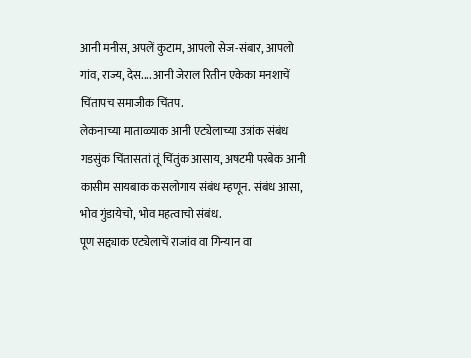आनी मनीस, अपलें कुटाम, आपलो सेज-संबार, आपलो गांव, राज्य, देस.... आनी जेराल रितीन एकेका मनशाचें चिंतापच समाजीक चिंतप.
लेकनाच्या माताळ्याक आनी एट्येलाच्या उत्रांक संबंध गडसुंक चिंतासतां तूं चिंतुंक आसाय, अषटमी परबेक आनी कासीम सायबाक कसलोगाय संबंध म्हणून. संबंध आसा, भोव गुंडायेचो, भोव महत्वाचो संबंध.
पूण सद्द्याक एट्येलाचें राजांव वा गिन्यान वा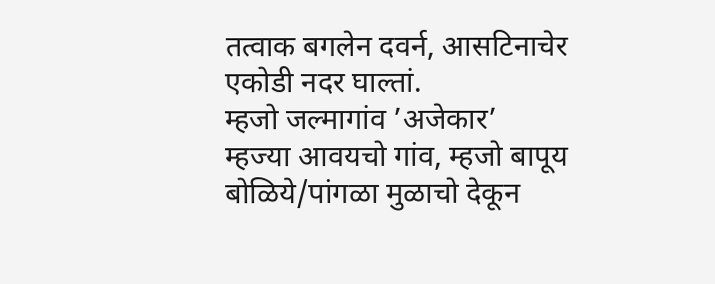तत्वाक बगलेन दवर्न, आसटिनाचेर एकोडी नदर घाल्तां.
म्हजो जल्मागांव ’अजेकार’ म्हज्या आवयचो गांव, म्हजो बापूय बोळिये/पांगळा मुळाचो देकून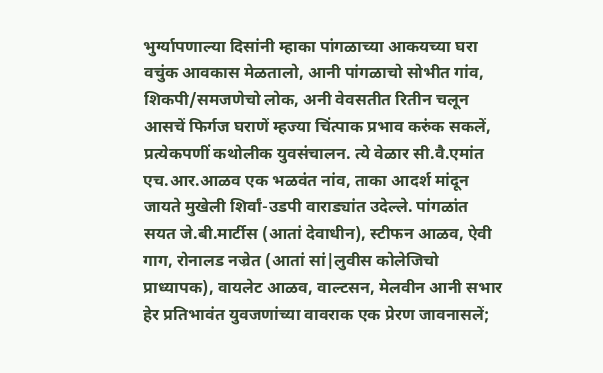भुर्ग्यापणाल्या दिसांनी म्हाका पांगळाच्या आकयच्या घरा वचुंक आवकास मेळतालो, आनी पांगळाचो सोभीत गांव, शिकपी/समजणेचो लोक, अनी वेवसतीत रितीन चलून आसचें फिर्गज घराणें म्हज्या चिंत्पाक प्रभाव करुंक सकलें, प्रत्येकपणीं कथोलीक युवसंचालन. त्ये वेळार सी.वै.एमांत एच.आर.आळव एक भळवंत नांव, ताका आदर्श मांदून जायते मुखेली शिर्वां-उडपी वाराड्यांत उदेल्ले. पांगळांत सयत जे.बी.मार्टीस (आतां देवाधीन), स्टीफन आळव, ऐवी गाग, रोनालड नज्रेत (आतां सां|लुवीस कोलेजिचो प्राध्यापक), वायलेट आळव, वाल्टसन, मेलवीन आनी सभार हेर प्रतिभावंत युवजणांच्या वावराक एक प्रेरण जावनासलें;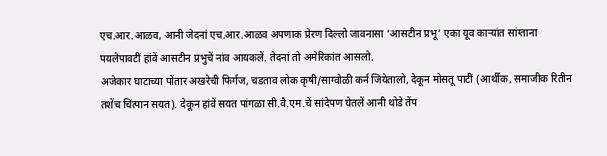एच.आर.आळव, आनी जेदनां एच.आर.आळव अपणाक प्रेरण दिल्लो जावनासा ’आसटीन प्रभू’ एका यूव काऱ्यांत सांग्ताना पयलेपावटीं हांवें आसटीन प्रभुचें नांव आयकलें. तेदनां तो अमेरिकांत आसलो.
अजेकार घाटाच्या पोंतार अखरेची फिर्गज, चडताव लोक कृषी/साग्वोळी कर्न जियेतालो, देकून मोसतू पाटीं (आर्थीक, समाजीक रितीन तशेंच चिंत्पान सयत). देकून हांवें सयत पांगळा सी.वै.एम.चें सांदेपण घेतलें आनी थोडे तेंप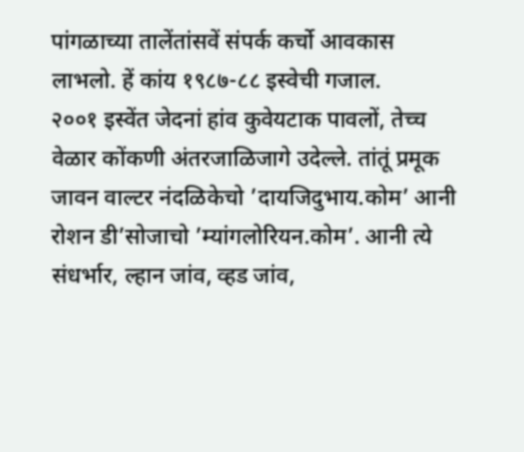पांगळाच्या तालेंतांसवें संपर्क कर्चो आवकास लाभलो. हें कांय १९८७-८८ इस्वेची गजाल.
२००१ इस्वेंत जेदनां हांव कुवेयटाक पावलों, तेच्च वेळार कोंकणी अंतरजाळिजागे उदेल्ले. तांतूं प्रमूक जावन वाल्टर नंदळिकेचो ’दायजिदुभाय.कोम’ आनी रोशन डी’सोजाचो ’म्यांगलोरियन.कोम’. आनी त्ये संधर्भार, ल्हान जांव, व्हड जांव,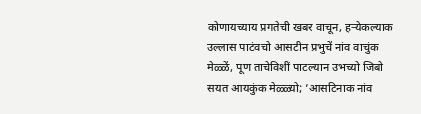कोणायच्याय प्रगतेची खबर वाचून, हऱ्येकल्याक उल्लास पाटंवचो आसटीन प्रभुचें नांव वाचुंक मेळ्ळें, पूण ताचेविशीं पाटल्यान उभच्यो जिबो सयत आयकुंक मेळ्ळ्यो; ’आसटिनाक नांव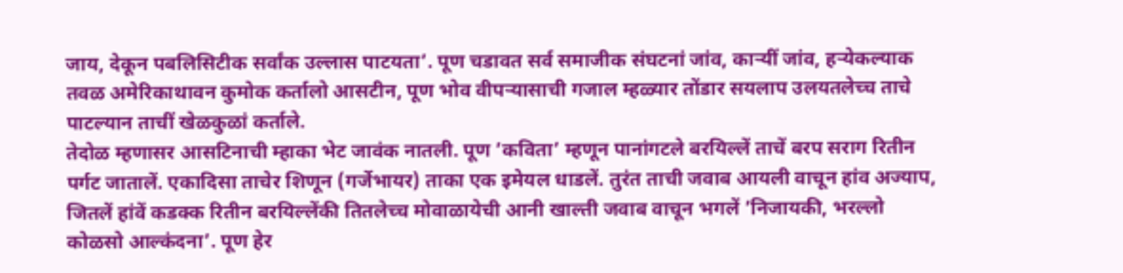जाय, देकून पबलिसिटीक सर्वांक उल्लास पाटयता’. पूण चडावत सर्व समाजीक संघटनां जांव, काऱ्यीं जांव, हऱ्येकल्याक तवळ अमेरिकाथावन कुमोक कर्तालो आसटीन, पूण भोव वीपऱ्यासाची गजाल म्हळ्यार तोंडार सयलाप उलयतलेच्च ताचे पाटल्यान ताचीं खेळकुळां कर्ताले.
तेदोळ म्हणासर आसटिनाची म्हाका भेट जावंक नातली. पूण ’कविता’ म्हणून पानांगटले बरयिल्लें ताचें बरप सराग रितीन पर्गट जातालें. एकादिसा ताचेर शिणून (गर्जेभायर) ताका एक इमेयल धाडलें. तुरंत ताची जवाब आयली वाचून हांव अज्याप, जितलें हांवें कडक्क रितीन बरयिल्लेंकी तितलेच्च मोवाळायेची आनी खाल्ती जवाब वाचून भगलें ’निजायकी, भरल्लो कोळसो आल्कंदना’. पूण हेर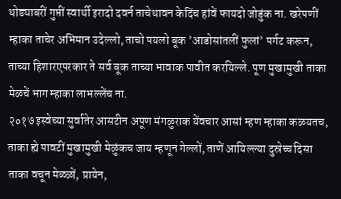थोड्याबरीं गुप्तीं स्वार्थी इरादो दवर्न ताचेथावन केदिंच हांवें फायदो जोडुंक ना. खरेपणीं म्हाका ताचेर अभिमान उदेल्लो, ताचो पयलो बूक ’आडोसांतलीं फुलां’ पर्गट करून, ताच्या हिशारएपरकार ते सर्व बूक ताच्या भावाक पावीत करयिल्ले. पूण मुखामुखी ताका मेळचें भाग म्हाका लाभल्लेंच ना.
२०१७ इस्वेच्या सुर्वातेर आसटीन अपूण मंगळुराक येंवचार आसां म्हण म्हाका कळयतच, ताका ह्ये पावटीं मुखामुखी मेळुंकच जाय म्हणून गेल्लों, ताणें आयिल्ल्या दुस्रेच्च दिसा ताका वचून मेळ्ळों, प्रायेन,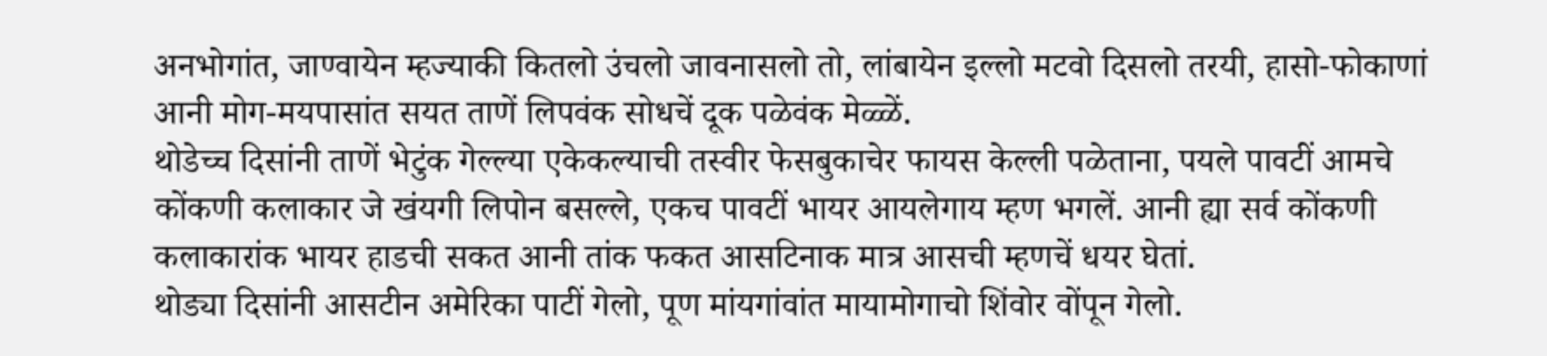अनभोगांत, जाण्वायेन म्हज्याकी कितलो उंचलो जावनासलो तो, लांबायेन इल्लो मटवो दिसलो तरयी, हासो-फोकाणां आनी मोग-मयपासांत सयत ताणें लिपवंक सोधचें दूक पळेवंक मेळ्ळें.
थोडेच्च दिसांनी ताणें भेटुंक गेल्ल्या एकेकल्याची तस्वीर फेसबुकाचेर फायस केल्ली पळेताना, पयले पावटीं आमचे कोंकणी कलाकार जे खंयगी लिपोन बसल्ले, एकच पावटीं भायर आयलेगाय म्हण भगलें. आनी ह्या सर्व कोंकणी कलाकारांक भायर हाडची सकत आनी तांक फकत आसटिनाक मात्र आसची म्हणचें धयर घेतां.
थोड्या दिसांनी आसटीन अमेरिका पाटीं गेलो, पूण मांयगांवांत मायामोगाचो शिंवोर वोंपून गेलो.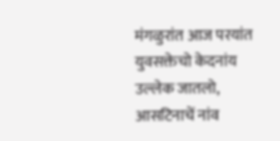मंगळुरांत आज परयांत युवसक्तेचो केदनांय उल्लेक जातलो, आसटिनाचें नांव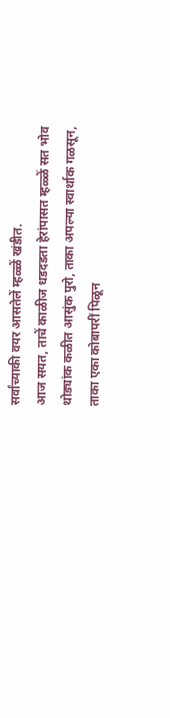सर्वांच्याकी वयर आसतेलें म्हळ्ळें खंडीत.
आज सयत, ताचें काळीज धडदडता हेरांपासत म्हळ्ळें सत भोव थोड्यांक कळीत आसुंक पुरो, ताका अपल्या स्वार्थाक गळसून, ताका एका कोबापरीं पिळून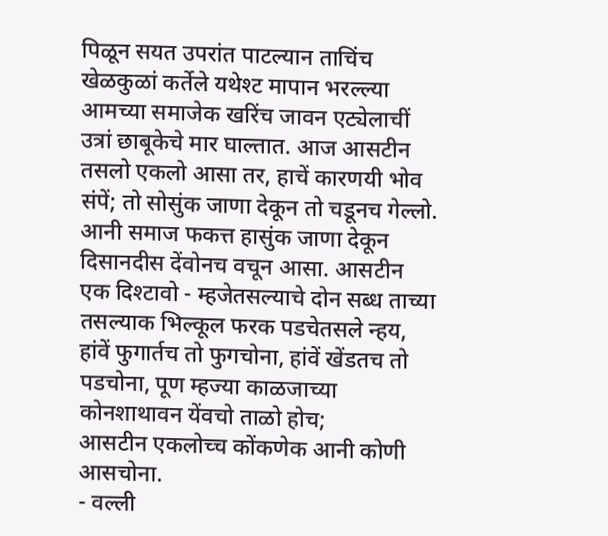पिळून सयत उपरांत पाटल्यान ताचिंच खेळकुळां कर्तेले यथेश्ट मापान भरल्ल्या आमच्या समाजेक खरिंच जावन एट्येलाचीं उत्रां छाबूकेचे मार घाल्तात. आज आसटीन तसलो एकलो आसा तर, हाचें कारणयी भोव संपें; तो सोसुंक जाणा देकून तो चडूनच गेल्लो. आनी समाज फकत्त हासुंक जाणा देकून दिसानदीस देंवोनच वचून आसा. आसटीन एक दिश्टावो - म्हजेतसल्याचे दोन सब्ध ताच्या तसल्याक भिल्कूल फरक पडचेतसले न्हय, हांवें फुगार्तच तो फुगचोना, हांवें खेंडतच तो पडचोना, पूण म्हज्या काळजाच्या कोनशाथावन येंवचो ताळो होच;
आसटीन एकलोच्च कोंकणेक आनी कोणी आसचोना.
- वल्ली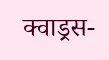क्वाड्रस-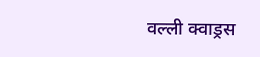वल्ली क्वाड्रस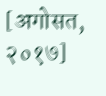[अगोसत, २०१७]